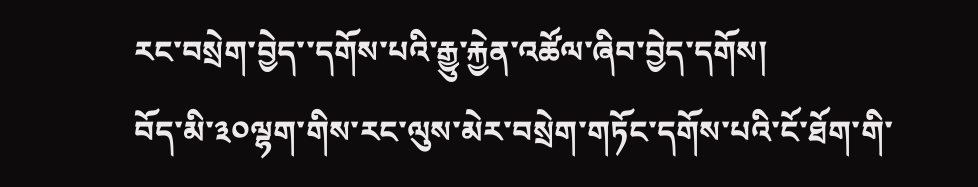རང་བསྲེག་བྱེད་་དགོས་པའི་རྒྱུ་རྐྱེན་འཚོལ་ཞིབ་བྱེད་དགོས།
བོད་མི་༣༠ལྷག་གིས་རང་ལུས་མེར་བསྲེག་གཏོང་དགོས་པའི་ངོ་ཐོག་གི་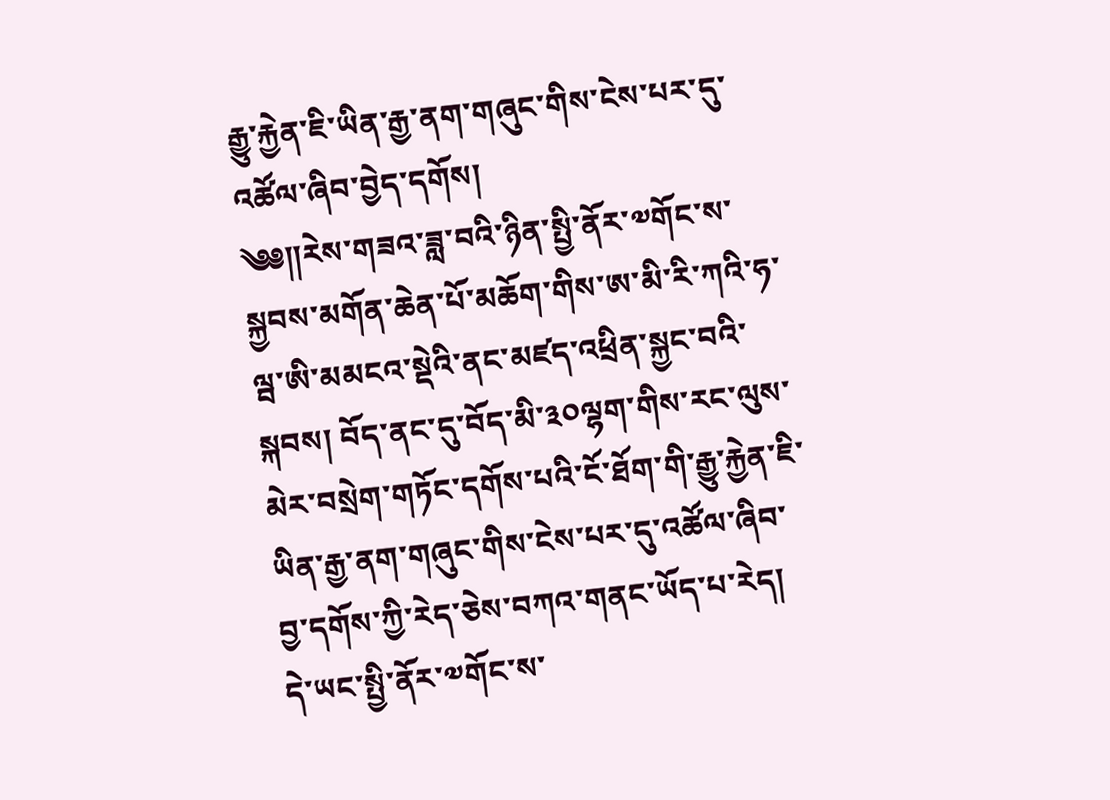རྒྱུ་རྐྱེན་ཇི་ཡིན་རྒྱ་ནག་གཞུང་གིས་ངེས་པར་དུ་འཚོལ་ཞིབ་བྱེད་དགོས།
༄༅༎རེས་གཟའ་ཟླ་བའི་ཉིན་སྤྱི་ནོར་༧གོང་ས་སྐྱབས་མགོན་ཆེན་པོ་མཆོག་གིས་ཨ་མི་རི་ཀའི་ཧ་ལྦ་ཨི་མམངའ་སྡེའི་ནང་མཛད་འཕྲིན་སྐྱང་བའི་སྐབས། བོད་ནང་དུ་བོད་མི་༣༠ལྷག་གིས་རང་ལུས་མེར་བསྲེག་གཏོང་དགོས་པའི་ངོ་ཐོག་གི་རྒྱུ་རྐྱེན་ཇི་ཡིན་རྒྱ་ནག་གཞུང་གིས་ངེས་པར་དུ་འཚོལ་ཞིབ་བྱ་དགོས་ཀྱི་རེད་ཅེས་བཀའ་གནང་ཡོད་པ་རེད།
དེ་ཡང་སྤྱི་ནོར་༧གོང་ས་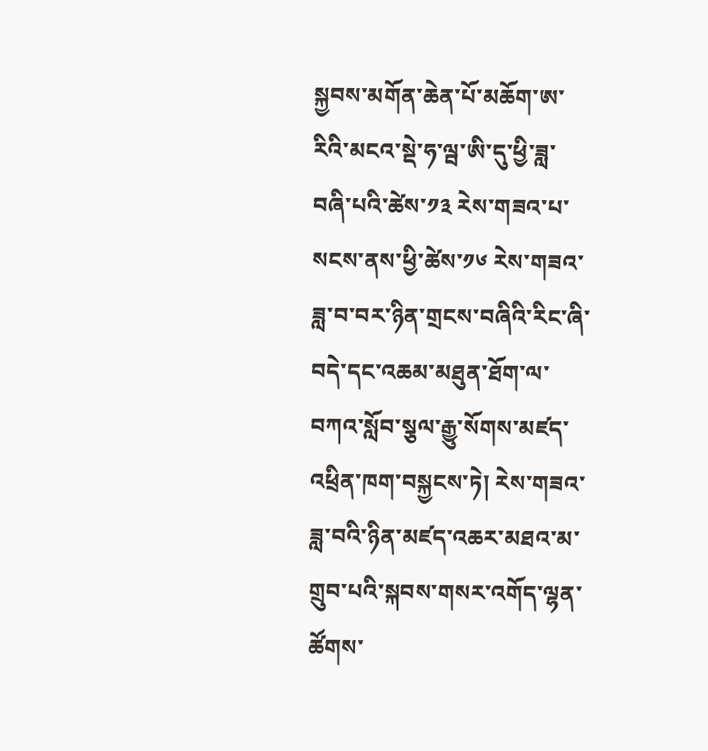སྐྱབས་མགོན་ཆེན་པོ་མཆོག་ཨ་རིའི་མངའ་སྡེ་ཧ་ལྦ་ཨི་དུ་ཕྱི་ཟླ་བཞི་པའི་ཚེས་༡༣ རེས་གཟའ་པ་སངས་ནས་ཕྱི་ཚེས་༡༦ རེས་གཟའ་ཟླ་བ་བར་ཉིན་གྲངས་བཞིའི་རིང་ཞི་བདེ་དང་འཆམ་མཐུན་ཐོག་ལ་བཀའ་སློབ་སྕལ་རྒྱུ་སོགས་མཛད་འཕྲིན་ཁག་བསྐྱངས་ཏེ། རེས་གཟའ་ཟླ་བའི་ཉིན་མཛད་འཆར་མཐའ་མ་གྲུབ་པའི་སྐབས་གསར་འགོད་ལྷན་ཚོགས་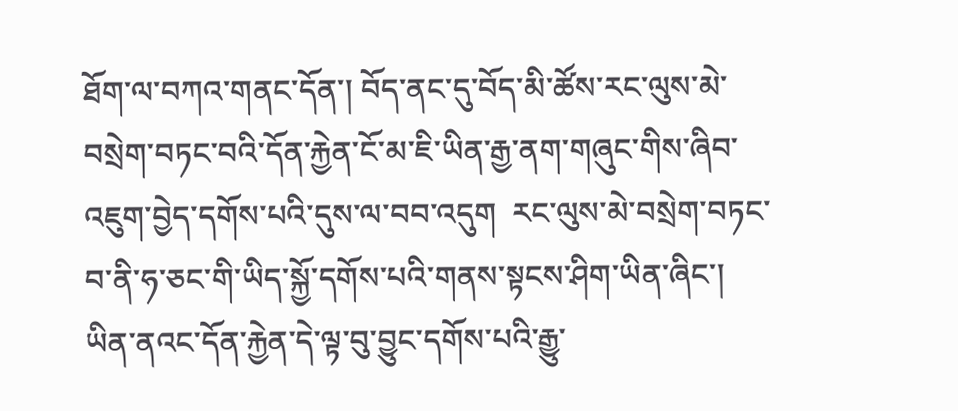ཐོག་ལ་བཀའ་གནང་དོན་། བོད་ནང་དུ་བོད་མི་ཚོས་རང་ལུས་མེ་བསྲེག་བཏང་བའི་དོན་རྐྱེན་ངོ་མ་ཇི་ཡིན་རྒྱ་ནག་གཞུང་གིས་ཞིབ་འཇུག་བྱེད་དགོས་པའི་དུས་ལ་བབ་འདུག  རང་ལུས་མེ་བསྲེག་བཏང་བ་ནི་ཧ་ཅང་གི་ཡིད་སྐྱོ་དགོས་པའི་གནས་སྟངས་ཤིག་ཡིན་ཞིང་། ཡིན་ནའང་དོན་རྐྱེན་དེ་ལྟ་བུ་བྱུང་དགོས་པའི་རྒྱུ་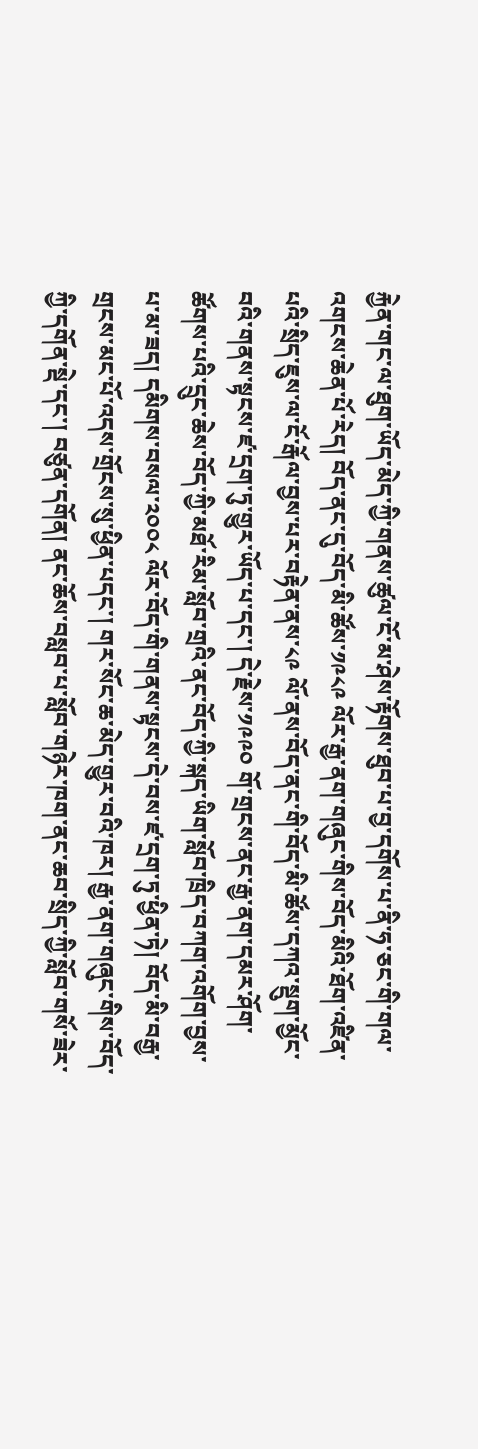རྐྱེན་གང་ལ་ཐུག་ཡོད་མེད་ཀྱི་གནས་ཚུལ་ངོ་མ་ཤེས་རྟོགས་ཐུབ་པ་བྱ་དགོས་པ་ནི་ཧ་ཅང་གི་གལ་འགངས་ཆེན་པོ་རེད། བོད་ནང་དུ་བོད་མི་ཚོས་༡༩༨༩ ལོར་རྒྱ་ནག་གཞུང་གིས་བོད་མིའི་ཐོག་འཛིན་པའི་སྲིད་ཇུས་ལ་ངོ་རྒོལ་བྱས་པར་བརྟེན་ནས་༨༩ ལོ་ནས་བོད་ནང་གི་བོད་མི་ཚོས་དཀའ་སྡུག་མྱོང་བའི་གནས་སྟངས་ཛ་དྲག་ཏུ་གྱུར་ཡོད་པ་དང་། དེ་རྗེས་༡༩༩༠ གོ་གྲངས་ནང་རྒྱ་ནག་དམར་ཤོག་ཚོགས་པའི་དྲུང་ཆེས་བོད་ཀྱི་མཐོ་རིམ་སློབ་གྲའི་ནང་བོད་ཀྱི་སྐད་ཡིག་སློབ་ཁྲིད་བཀག་འགོག་བྱས་པ་མ་ཟད། དམིགས་བསལ་༢༠༠༨ ལོར་བོད་གི་གནས་སྟངས་དེ་བས་ཛ་དྲག་ཏུ་ཕྱིན་ཏེ། བོད་མི་བརྒྱ་གྲངས་མང་པོ་འདས་གྲོངས་སུ་ཕྱིན་པདང་། གར་སོང་ཆ་མེད་གྱུར་བའི་ཁར། རྒྱ་ནག་གཞུང་གིས་བོད་ཀྱི་དགོན་སྡེ་དང་། བཙུན་དགོན། ནང་ཆོས་བསླབ་པ་སློབ་གཉེར་ཁག་ནང་ཆབ་སྲིད་ཀྱི་སློབ་གསོ་ཟེར་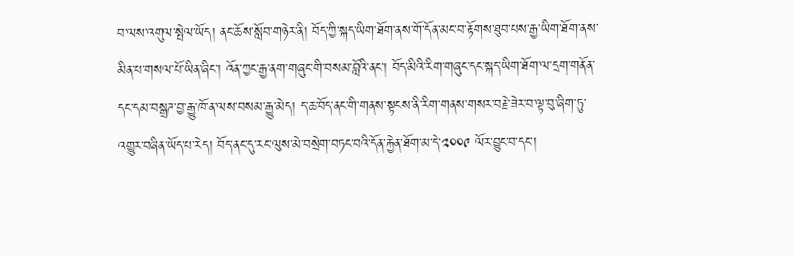བ་ལས་འགུལ་སྤེལ་ཡོད། ནང་ཆོས་སློབ་གཉེར་ནི། བོད་ཀྱི་སྐད་ཡིག་ཐོག་ནས་གོ་དོན་མང་བ་རྟོགས་ཐུབ་པས་རྒྱ་ཡིག་ཐོག་ནས་མིན་པ་གསལ་པོ་ཡིན་ཞིང་། འོན་ཀྱང་རྒྱ་ནག་གཞུང་གི་བསམ་བློའི་ནང་། བོད་མིའི་རིག་གཞུང་དང་སྐད་ཡིག་ཐོག་ལ་དྲག་གནོན་དང་དམ་བསྒྲཌ་བྱ་རྒྱུ་ཁོ་ན་ལས་བསམ་རྒྱུ་མེད། ད་ཆ་བོད་ནང་གི་གནས་སྟངས་ནི་རིག་གནས་གསར་བརྗེ་ཟེར་བ་ལྟ་བུ་ཞིག་ཏུ་འགྱུར་བཞིན་ཡོད་པ་རེད། བོད་ནང་དུ་རང་ལུས་མེ་བསྲེག་བཏང་བའི་དོན་རྐྱེན་ཐོག་མ་དེ་༢༠༠༩ ལོར་བྱུང་བ་དང་།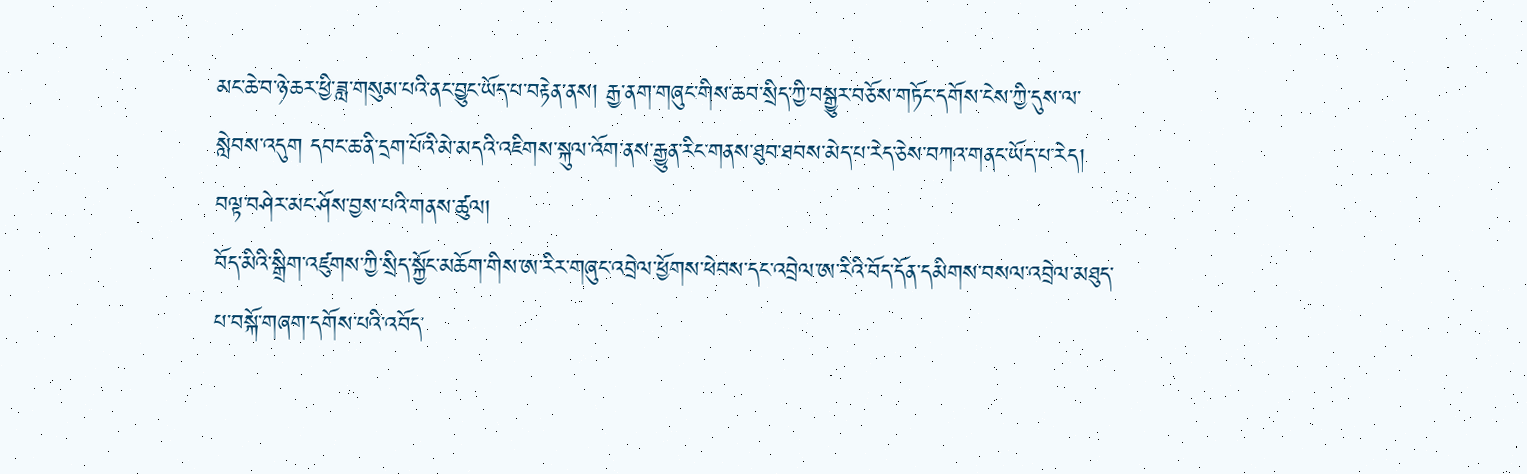མང་ཆེ་བ་ཉེ་ཆར་ཕྱི་ཟླ་གསུམ་པའི་ནང་བྱུང་ཡོད་པ་བརྟེན་ནས། རྒྱ་ནག་གཞུང་གིས་ཆབ་སྲིད་ཀྱི་བསྒྱུར་བཅོས་གཏོང་དགོས་ངེས་ཀྱི་དུས་ལ་སླེབས་འདུག དབང་ཆ་ནི་དྲག་པོའི་མེ་མདའི་འཇིགས་སྐུལ་འོག་ནས་རྒྱུན་རིང་གནས་ཐུབ་ཐབས་མེད་པ་རེད་ཅེས་བཀའ་གནང་ཡོད་པ་རེད།
བལྟ་བཤེར་མང་ཤོས་བྱས་པའི་གནས་ཚུལ།
བོད་མིའི་སྒྲིག་འཛུགས་ཀྱི་སྲིད་སྐྱོང་མཆོག་གིས་ཨ་རིར་གཞུང་འབྲེལ་ཕྱོགས་ཕེབས་དང་འབྲེལ་ཨ་རིའི་བོད་དོན་དམིགས་བསལ་འབྲེལ་མཐུད་པ་བསྐོ་གཞག་དགོས་པའི་འབོད་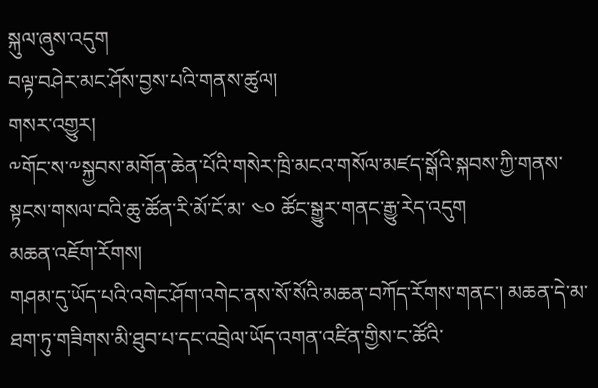སྐུལ་ཞུས་འདུག
བལྟ་བཤེར་མང་ཤོས་བྱས་པའི་གནས་ཚུལ།
གསར་འགྱུར།
༸གོང་ས་༸སྐྱབས་མགོན་ཆེན་པོའི་གསེར་ཁྲི་མངའ་གསོལ་མཛད་སྒོའི་སྐབས་ཀྱི་གནས་སྟངས་གསལ་བའི་ཆུ་ཚོན་རི་མོ་ངོ་མ་ ༤༠ ཚོང་སྒྱུར་གནང་རྒྱུ་རེད་འདུག
མཆན་འཇོག་རོགས།
གཤམ་དུ་ཡོད་པའི་འགེང་ཤོག་འགེང་ནས་སོ་སོའི་མཆན་བཀོད་རོགས་གནང་། མཆན་དེ་མ་ཐག་ཏུ་གཟིགས་མི་ཐུབ་པ་དང་འབྲེལ་ཡོད་འགན་འཛིན་གྱིས་ང་ཚོའི་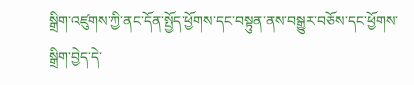སྒྲིག་འཛུགས་ཀྱི་ནང་དོན་སྤྱོད་ཕྱོགས་དང་བསྟུན་ནས་བསྒྱུར་བཅོས་དང་ཕྱོགས་སྒྲིག་བྱེད་དེ་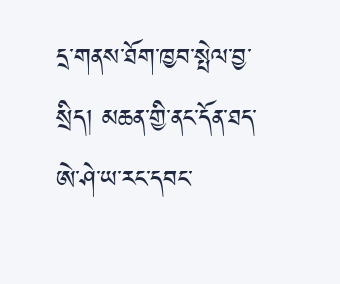དྲ་གནས་ཐོག་ཁྱབ་སྤེལ་བྱ་སྲིད། མཆན་གྱི་ནང་དོན་ཐད་ཨེ་ཤེ་ཡ་རང་དབང་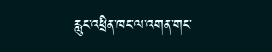རླུང་འཕྲིན་ཁང་ལ་འགན་གང་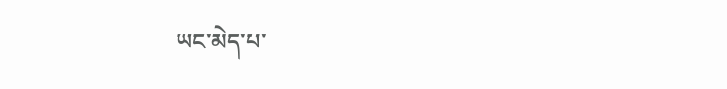ཡང་མེད་པ་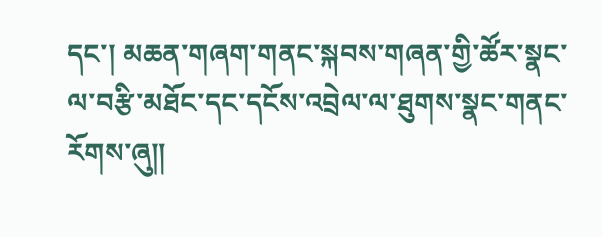དང་། མཆན་གཞག་གནང་སྐབས་གཞན་གྱི་ཚོར་སྣང་ལ་བརྩི་མཐོང་དང་དངོས་འབྲེལ་ལ་ཐུགས་སྣང་གནང་རོགས་ཞུ༎